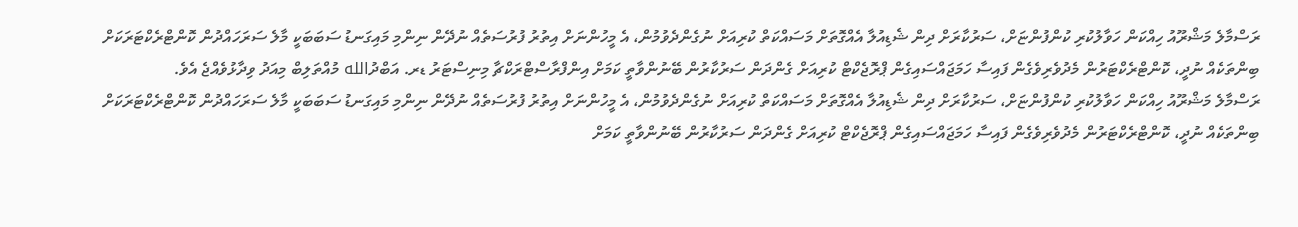ރަސްމާލެ މަޝްރޫއު ހިއްކަން ހަވާލުކުރި ކުންފުންޏަށް، ސަރުކާރަށް ދިން ޝެޑިއުލާ އެއްގޮތަށް މަސައްކަތް ކުރިއަށް ނުގެންދެވުމުން، އެ މީހުންނަށް އިތުރު ފުރުސަތެއް ނުދޭން ނިންމި މައިގަނޑު ސަބަބަކީ މާލެ ސަރަހައްދުން ކޮންޓްރެކްޓަރަކަށް ބިންތަކެއް ނުދީ، ކޮންޓްރެކްޓަރުން މެދުވެރިވެގެން ފައިސާ ހަމަޖައްސައިގެން ޕްރޮޖެކްޓް ކުރިއަށް ގެންދަން ސަރުކާރުން ބޭނުންވާތީ ކަމަށް އިންފްރާސްޓްރަކްޗާ މިނިސްޓަރު ޑރ. އަބްދުالله މުއްތަލިބް މިއަދު ވިދާޅުވެއްޖެ އެވެ.
ރަސްމާލެ މަޝްރޫއު ހިއްކަން ހަވާލުކުރި ކުންފުންޏަށް، ސަރުކާރަށް ދިން ޝެޑިއުލާ އެއްގޮތަށް މަސައްކަތް ކުރިއަށް ނުގެންދެވުމުން، އެ މީހުންނަށް އިތުރު ފުރުސަތެއް ނުދޭން ނިންމި މައިގަނޑު ސަބަބަކީ މާލެ ސަރަހައްދުން ކޮންޓްރެކްޓަރަކަށް ބިންތަކެއް ނުދީ، ކޮންޓްރެކްޓަރުން މެދުވެރިވެގެން ފައިސާ ހަމަޖައްސައިގެން ޕްރޮޖެކްޓް ކުރިއަށް ގެންދަން ސަރުކާރުން ބޭނުންވާތީ ކަމަށް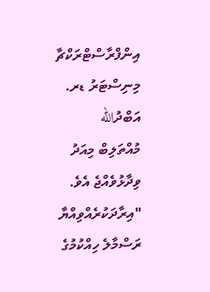އިންފްރާސްޓްރަކްޗާ މިނިސްޓަރު ޑރ. އަބްދުالله މުއްތަލިބް މިއަދު ވިދާޅުވެއްޖެ އެވެ.
"އިރާދަކުރެއްވިއްޔާ ރަސްމާލެ ހިއްކުމުގެ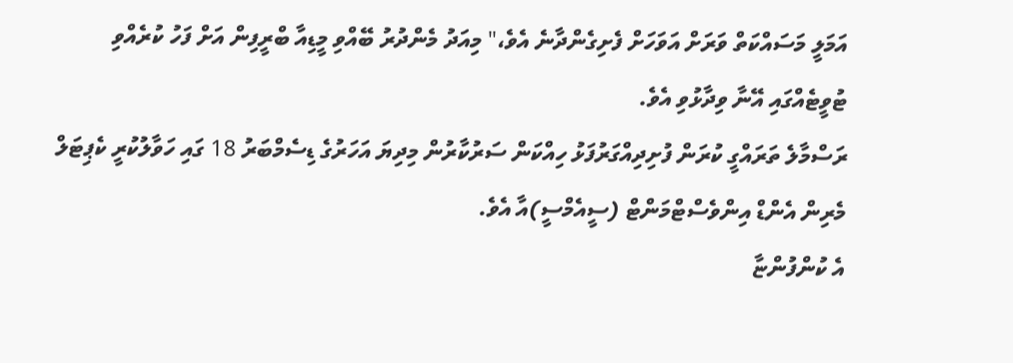އަމަލީ މަސައްކަތް ވަރަށް އަވަހަށް ފެށިގެންދާނެ އެވެ،" މިއަދު މެންދުރު ބޭއްވި މީޑިއާ ބްރީފިން އަށް ފަހު ކުރެއްވި ޓުވީޓެއްގައި އޭނާ ވިދާޅުވި އެވެ.
ރަސްމާލެ ތަރައްގީ ކުރަން ފުށިދިއްގަރުފަޅު ހިއްކަން ސަރުކާރުން މިދިޔަ އަހަރުގެ ޑިސެމްބަރު 18 ގައި ހަވާލުކުރީ ކެޕިޓަލް މެރިން އެންޑް އިންވެސްޓްމަންޓް (ސީއެމްސީ)އާ އެވެ.
އެ ކުންފުންޏާ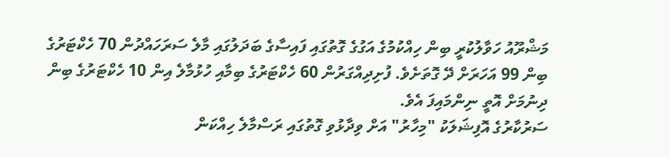މަޝްރޫއު ހަވާލުކުރީ ބިން ހިއްކުމުގެ އަގުގެ ގޮތުގައި ފައިސާގެ ބަދަލުގައި މާލެ ސަރަހައްދުން 70 ހެކްޓަރުގެ ބިން 99 އަހަރަށް ދޭ ގޮތަށެވެ. ފުށިދިއްގަރުން 60 ހެކްޓަރުގެ ބިމާއި ހުޅުމާލެ އިން 10 ހެކްޓަރުގެ ބިން ދިނުމަށް އޮތީ ނިންމައިފަ އެވެ.
ސަރުކާރުގެ އޮފިޝަލަކު "މިހާރު" އަށް ވިދާޅުވި ގޮތުގައި ރަސްމާލެ ހިއްކަން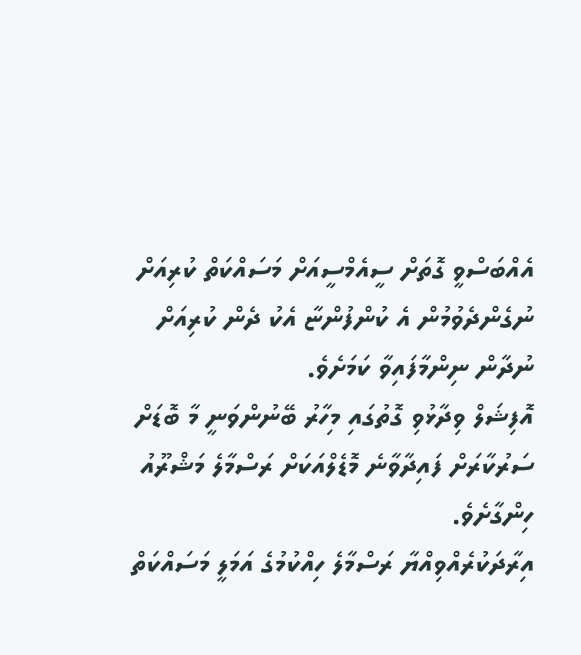އެއްބަސްވީ ގޮތަށް ސީއެމްސީއަށް މަސައްކަތް ކުރިއަށް ނުގެންދެވުމުން އެ ކުންފުންޏާ އެކު ދެން ކުރިއަށް ނުދާން ނިންމާފައިވާ ކަމަށެވެ.
އޮފިޝަލް ވިދާޅުވި ގޮތުގައި މިހާރު ބޭނުންވަނީ މާ ބޮޑަށް ސަރުކާރަށް ފައިދާވާނެ މޮޑެލްއަކަށް ރަސްމާލެ މަޝްރޫއު ހިންގާށެވެ.
އިރާދަކުރެއްވިއްޔާ ރަސްމާލެ ހިއްކުމުގެ އަމަލީ މަސައްކަތް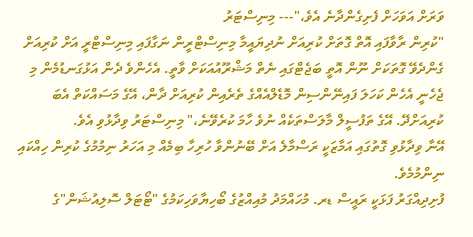ވަރަށް އަވަހަށް ފެށިގެންދާނެ އެވެ،"--- މިނިސްޓަރު
"ކުރިން ރާވާފައި އޮތް ގޮތަށް ކުރިއަށް ނުދިޔައީމާ މިނިސްޓްރީން ނަގާފައި މިނިސްޓްރީ އަށް ކުރިއަށް ގެންދެވޭ ގޮތަކަށް ނޫން އޮތީ ބަޖެޓްގައި ނެތް މަޝްރޫއުއަކަށް ވާތީ. އެހެންވެ ދެން އަޅުގަނޑުމެން މި ޖެހެނީ އެހެން ކަހަލަ ފައިނޭންސިން މޮޑެލްއެއްގެ ތެރެއިން ކުރިއަށް ދާން، އޭގެ މަސައްކަތް އެބަ ކުރިއަށްދޭ. އޭގެ ތަފުސީލް މާލަސްތަކެއް ނުވެ ހާމަ ކުރެވޭނެ،" މިނިސްޓަރު ވިދާޅުވި އެވެ.
އޭނާ ވިދާޅުވި ގޮތުގައި އަމާޒަކީ ރަސްމާލެ އަށް ބޭނުންވާ ހުރިހާ ބިމެއް މި އަހަރު ނިމުމުގެ ކުރިން ހިއްކައި ނިންމުމެވެ.
ފުށިދިއްގަރު ފަޅަކީ ރައީސް ޑރ. މުހައްމަދު މުއިއްޒުގެ ބޯހިޔާވަހިކަމުގެ "ޓޯޓަލް ސޮލިއުޝަން"ގެ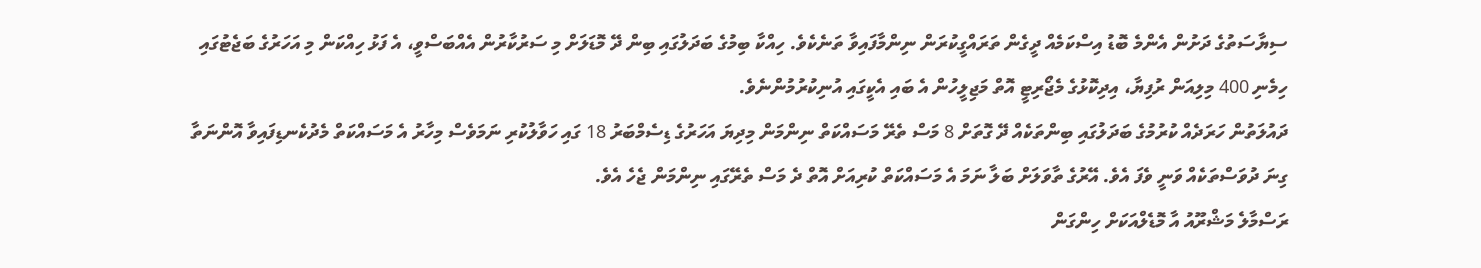ސިޔާސަތުގެ ދަށުން އެންމެ ބޮޑު އިސްކަމެއް ދީގެން ތަރައްގީކުރަން ނިންމާފައިވާ ތަނެކެވެ. ހިއްކާ ބިމުގެ ބަދަލުގައި ބިން ދޭ މޮޑަލަށް މި ސަރުކާރުން އެއްބަސްވީ، އެ ފަޅު ހިއްކަން މި އަހަރުގެ ބަޖެޓުގައި ހިމެނި 400 މިލިއަން ރުފިޔާ، އިދިކޮޅުގެ މެޖޯރިޓީ އޮތް މަޖިލީހުން އެ ބައި އެކީގައި އުނިކުރުމުންނެވެ.
ދައުލަތުން ހަރަދެއް ކުރުމުގެ ބަދަލުގައި ބިންތަކެއް ދޭ ގޮތަށް 8 މަސް ތެރޭ މަސައްކަތް ނިންމަން މިދިޔަ އަހަރުގެ ޑިސެމްބަރު 18 ގައި ހަވާލުކުރި ނަމަވެސް މިހާރު އެ މަސައްކަތް މެދުކެނޑިފައިވާ އޮންނަތާ ގިނަ ދުވަސްތަކެއް ވަނީ ވެފަ އެވެ. އޭރުގެ ތާވަލަށް ބަލާ ނަމަ އެ މަސައްކަތް ކުރިއަށް އޮތް ދެ މަސް ތެރޭގައި ނިންމަން ޖެހެ އެވެ.
ރަސްމާލެ މަޝްރޫއު އާ މޮޑެލްއަކަށް ހިންގަން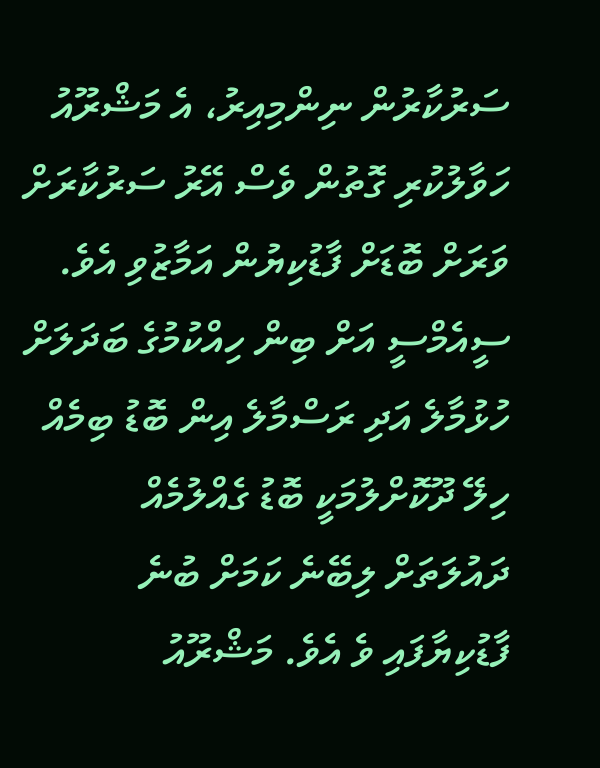ސަރުކާރުން ނިންމިއިރު، އެ މަޝްރޫއު ހަވާލުކުރި ގޮތުން ވެސް އޭރު ސަރުކާރަށް ވަރަށް ބޮޑަށް ފާޑުކިޔުން އަމާޒުވި އެވެ. ސީއެމްސީ އަށް ބިން ހިއްކުމުގެ ބަދަލަށް ހުޅުމާލެ އަދި ރަސްމާލެ އިން ބޮޑު ބިމެއް ހިލޭ ދޫކޮށްލުމަކީ ބޮޑު ގެއްލުމެއް ދައުލަތަށް ލިބޭނެ ކަމަށް ބުނެ ފާޑުކިޔާފައި ވެ އެވެ. މަޝްރޫއު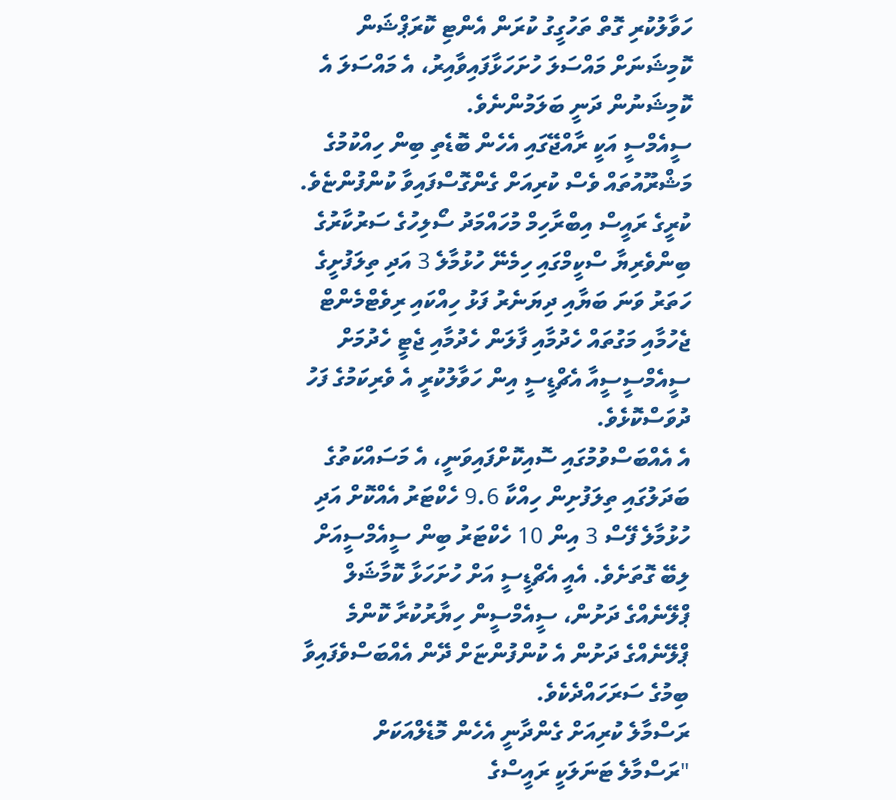ހަވާލުކުރި ގޮތް ތަހުގީގު ކުރަން އެންޓި ކޮރަޕްޝަން ކޮމިޝަނަށް މައްސަލަ ހުށަހަޅާފައިވާއިރު، އެ މައްސަލަ އެ ކޮމިޝަނުން ދަނީ ބަލަމުންނެވެ.
ސީއެމްސީ އަކީ ރާއްޖޭގައި އެހެން ބޮޑެތި ބިން ހިއްކުމުގެ މަޝްރޫއުތައް ވެސް ކުރިއަށް ގެންގޮސްފައިވާ ކުންފުންޏެވެ. ކުރީގެ ރައީސް އިބްރާހިމް މުހައްމަދު ސޯލިހުގެ ސަރުކާރުގެ ބިންވެރިޔާ ސްކީމްގައި ހިމެނޭ ހުޅުމާލެ 3 އަދި ތިލަފުށީގެ ހަތަރު ވަނަ ބަޔާއި ދިޔަނެރު ފަޅު ހިއްކައި ރިވެޓްމެންޓް ޖެހުމާއި މަގުތައް ހެދުމާއި ފާލަން ހެދުމާއި ޖެޓީ ހެދުމަށް ސީއެމްސީސީއާ އެޗްޑީސީ އިން ހަވާލުކުރީ އެ ވެރިކަމުގެ ފަހު ދުވަސްކޮޅެވެ.
އެ އެއްބަސްވުމުގައި ސޮއިކޮށްފައިވަނީ، އެ މަސައްކަތުގެ ބަދަލުގައި ތިލަފުށިން ހިއްކާ 9.6 ހެކްޓަރު އެއްކޮށް އަދި ހުޅުމާލެ ފޭސް 3 އިން 10 ހެކްޓަރު ބިން ސީއެމްސީއަށް ލިބޭ ގޮތަށެވެ. އެއީ އެޗްޑީސީ އަށް ހުށަހަޅާ ކޮމާޝަލް ޕްލޭނެއްގެ ދަށުން، ސީއެމްސީން ހިޔާރުކުރާ ކޮންމެ ޕްލޭނެއްގެ ދަށުން އެ ކުންފުންޏަށް ދޭން އެއްބަސްވެފައިވާ ބިމުގެ ސަރަހައްދެކެވެ.
ރަސްމާލެ ކުރިއަށް ގެންދާނީ އެހެން މޮޑެލްއަކަށް
"ރަސްމާލެ ޓަނަލަކީ ރައީސްގެ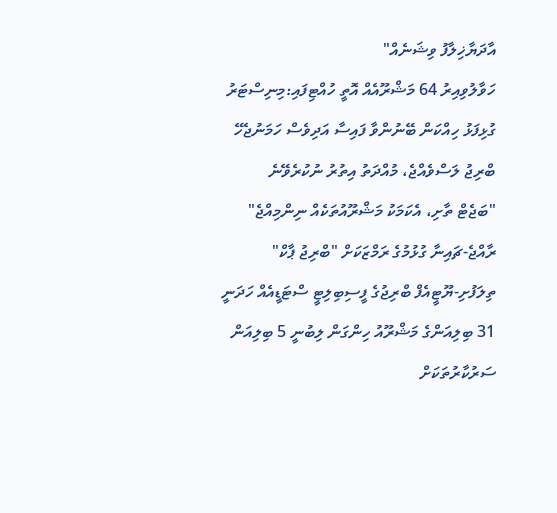އާދަޔާޚިލާފު ވިޝަނެއް"
ހަވާލުވިއިރު 64 މަޝްރޫއެއް އޮތީ ހުއްޓިފައި:މިނިސްޓަރު
ގުޅިފަޅު ހިއްކަން ބޭނުންވާ ފައިސާ އަދިވެސް ހަމަނުޖެހޭ
ބްރިޖު ލަސްވެއްޖެ، މުއްދަތު އިތުރު ނުކުރެވޭނެ
"ބަޖެޓް ތާށި، އެކަމަކު މަޝްރޫއުތަކެއް ނިންމިއްޖެ"
ރާއްޖެ-ޗައިނާ ގުޅުމުގެ ރަމްޒަކަށް "ބްރިޖު ޕާކް"
ތިލަފުށި-ޔޫޓީއެފް ބްރިޖުގެ ފީސިބިލިޓީ ސްޓަޑީއެއް ހަދަނީ
31 ބިލިއަންގެ މަޝްރޫއު ހިންގަން ލިބުނީ 5 ބިލިއަން
ސަރުކާރުތަކަށް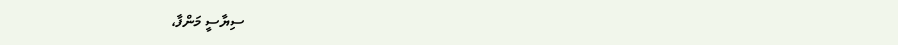ސިޔާސީ މަންފާ،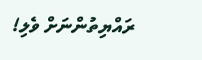ރައްޔިތުންނަށް ވެލި!